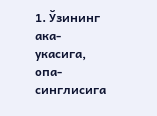1. Ўзининг ака-укасига, опа-синглисига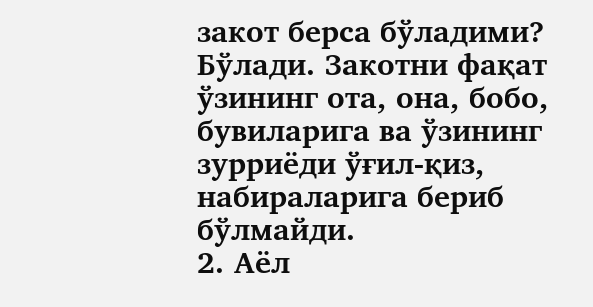закот берса бўладими?
Бўлади. Закотни фақат ўзининг ота, она, бобо, бувиларига ва ўзининг зурриёди ўғил-қиз, набираларига бериб бўлмайди.
2. Аёл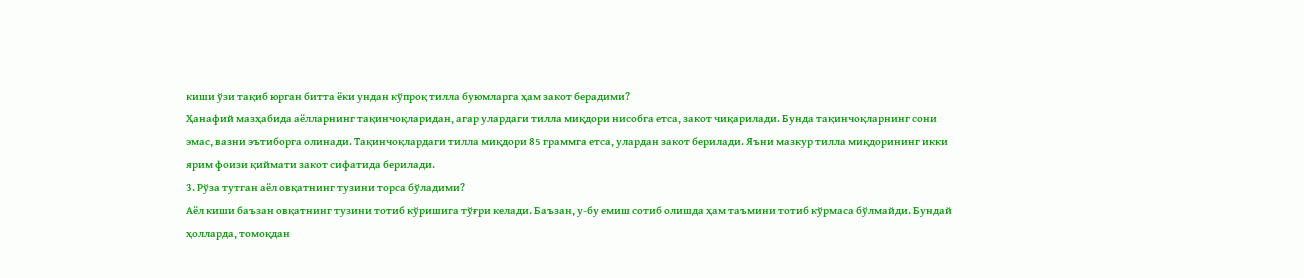киши ўзи тақиб юрган битта ёки ундан кўпроқ тилла буюмларга ҳам закот берадими?
Ҳанафий мазҳабида аёлларнинг тақинчоқларидан, агар улардаги тилла миқдори нисобга етса, закот чиқарилади. Бунда тақинчоқларнинг сони эмас, вазни эътиборга олинади. Тақинчоқлардаги тилла миқдори 85 граммга етса, улардан закот берилади. Яъни мазкур тилла миқдорининг икки ярим фоизи қиймати закот сифатида берилади.
3. Рўза тутган аёл овқатнинг тузини торса бўладими?
Аёл киши баъзан овқатнинг тузини тотиб кўришига тўғри келади. Баъзан, у-бу емиш сотиб олишда ҳам таъмини тотиб кўрмаса бўлмайди. Бундай ҳолларда, томоқдан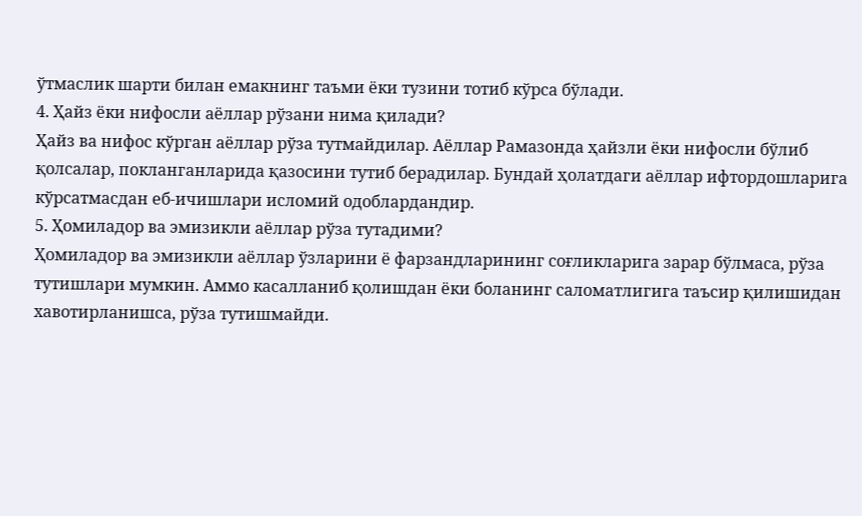ўтмаслик шарти билан емакнинг таъми ёки тузини тотиб кўрса бўлади.
4. Ҳайз ёки нифосли аёллар рўзани нима қилади?
Ҳайз ва нифос кўрган аёллар рўза тутмайдилар. Аёллар Рамазонда ҳайзли ёки нифосли бўлиб қолсалар, покланганларида қазосини тутиб берадилар. Бундай ҳолатдаги аёллар ифтордошларига кўрсатмасдан еб-ичишлари исломий одоблардандир.
5. Ҳомиладор ва эмизикли аёллар рўза тутадими?
Ҳомиладор ва эмизикли аёллар ўзларини ё фарзандларининг соғликларига зарар бўлмаса, рўза тутишлари мумкин. Аммо касалланиб қолишдан ёки боланинг саломатлигига таъсир қилишидан хавотирланишса, рўза тутишмайди.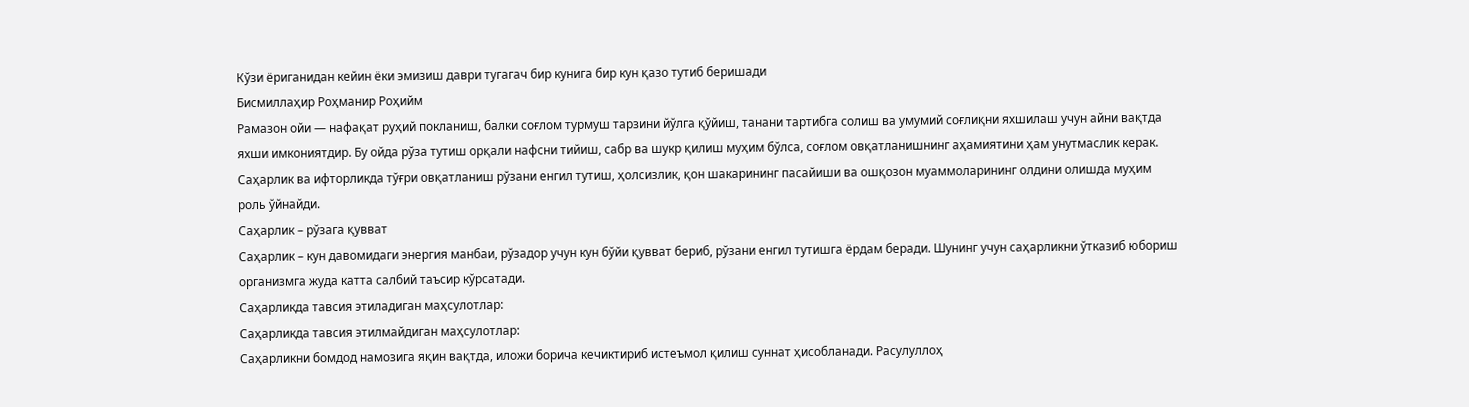Кўзи ёриганидан кейин ёки эмизиш даври тугагач бир кунига бир кун қазо тутиб беришади
Бисмиллаҳир Роҳманир Роҳийм
Рамазон ойи — нафақат руҳий покланиш, балки соғлом турмуш тарзини йўлга қўйиш, танани тартибга солиш ва умумий соғлиқни яхшилаш учун айни вақтда яхши имкониятдир. Бу ойда рўза тутиш орқали нафсни тийиш, сабр ва шукр қилиш муҳим бўлса, соғлом овқатланишнинг аҳамиятини ҳам унутмаслик керак. Саҳарлик ва ифторликда тўғри овқатланиш рўзани енгил тутиш, ҳолсизлик, қон шакарининг пасайиши ва ошқозон муаммоларининг олдини олишда муҳим роль ўйнайди.
Саҳарлик – рўзага қувват
Саҳарлик – кун давомидаги энергия манбаи, рўзадор учун кун бўйи қувват бериб, рўзани енгил тутишга ёрдам беради. Шунинг учун саҳарликни ўтказиб юбориш организмга жуда катта салбий таъсир кўрсатади.
Саҳарликда тавсия этиладиган маҳсулотлар:
Саҳарликда тавсия этилмайдиган маҳсулотлар:
Саҳарликни бомдод намозига яқин вақтда, иложи борича кечиктириб истеъмол қилиш суннат ҳисобланади. Расулуллоҳ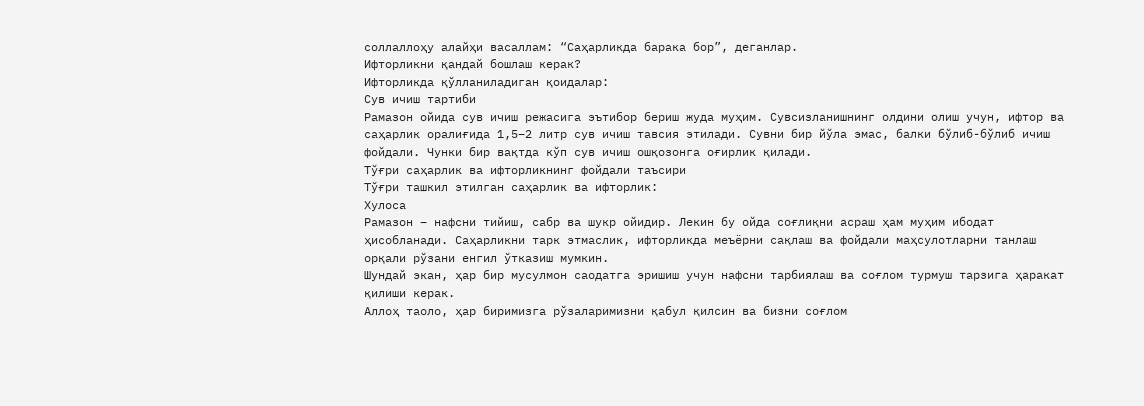соллаллоҳу алайҳи васаллам: “Саҳарликда барака бор”, деганлар.
Ифторликни қандай бошлаш керак?
Ифторликда қўлланиладиган қоидалар:
Сув ичиш тартиби
Рамазон ойида сув ичиш режасига эътибор бериш жуда муҳим. Сувсизланишнинг олдини олиш учун, ифтор ва саҳарлик оралиғида 1,5–2 литр сув ичиш тавсия этилади. Сувни бир йўла эмас, балки бўлиб-бўлиб ичиш фойдали. Чунки бир вақтда кўп сув ичиш ошқозонга оғирлик қилади.
Тўғри саҳарлик ва ифторликнинг фойдали таъсири
Тўғри ташкил этилган саҳарлик ва ифторлик:
Хулоса
Рамазон – нафсни тийиш, сабр ва шукр ойидир. Лекин бу ойда соғлиқни асраш ҳам муҳим ибодат ҳисобланади. Саҳарликни тарк этмаслик, ифторликда меъёрни сақлаш ва фойдали маҳсулотларни танлаш орқали рўзани енгил ўтказиш мумкин.
Шундай экан, ҳар бир мусулмон саодатга эришиш учун нафсни тарбиялаш ва соғлом турмуш тарзига ҳаракат қилиши керак.
Аллоҳ таоло, ҳар биримизга рўзаларимизни қабул қилсин ва бизни соғлом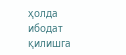ҳолда ибодат қилишга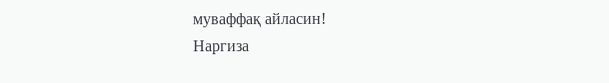муваффақ айласин!
Наргиза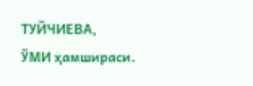ТУЙЧИЕВА,
ЎМИ ҳамшираси.